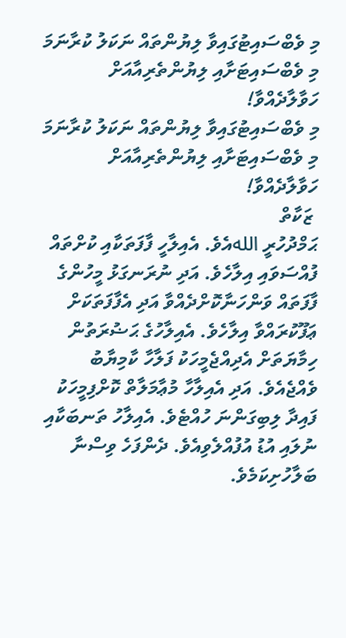މި ވެބްސައިޓުގައިވާ ލިޔުންތައް ނަކަލު ކުރާނަމަ މި ވެބްސައިޓަށާއި ލިޔުންތެރިއާއަށް ހަވާލާދެއްވާ!
މި ވެބްސައިޓުގައިވާ ލިޔުންތައް ނަކަލު ކުރާނަމަ މި ވެބްސައިޓަށާއި ލިޔުންތެރިއާއަށް ހަވާލާދެއްވާ!
 ޒަކާތް
ޙަމްދުހުރީ اللهއެވެ. އެއިލާހީ ފާފަތަކާއި ކުށްތައް ފުއްސަވައި އިލާހެވެ. އަދި ނުރަނގަޅު މީހުންގެ ފާފަތައް ވަންހަނާކޮށްދެއްވާ އަދި އެފާފަތަކަށް ޢަފޫކުރައްވާ އިލާހެވެ. އެއިލާހުގެ ޙަޟުރަތުން ހިމާޔަތަށް އެދިއްޖެމީހަކު ފަލާހާ ކާމިޔާބު ވެއްޖެއެވެ. އަދި އެއިލާހާ މުޢާމަލާތް ކޮށްފިމީހަކު ފައިދާ ލިބިގަންނަ ހުއްޓެވެ. އެއިލާހު ތަނބަކާއި ނުލައި އުޑު އުފުއްލެވިއެވެ. ދެންފަހެ ވިސްނާ ބަލާހުށިކަމެވެ.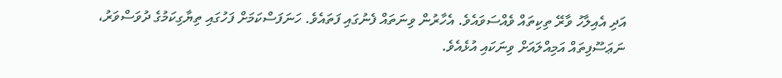އަދި އެއިލާހު ވާރޭ ތިކިތައް ވެއްސަވައެވެ. އެހާރުން ވިނަތައް ފެނުގައި ފަތައެވެ. ހަނަފަސްކަމަށް ފަހުގައި ތިޔާގިކަމުގެ ދުވަސްވަރު، ނަޢަސޫފިތައް އަމިއްލައަށް ވިނަކައި އުޅެއެވެ.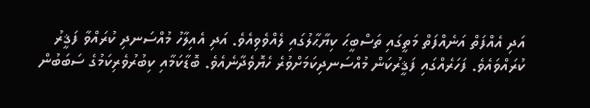އަދި އެއްފަތް އަނެއްފަތް މަތީގައި ތަސްބީޙަ ކިޔާޙާލުގައި ލެއްވެވިއެވެ. އަދި އެއިލާހު މުއްސަނދި ކުރައްވާ ފަޤީރު ކުރައްވައެވެ. ފަހަރެއްގައި ފަޤީރުކަން މުއްސަނދިކަމަށްވުރެ ހެޔޮވެދާނެއެވެ. ބޮޑާކަމާއި ކިބުރުވެރިކަމުގެ ސަބަބުން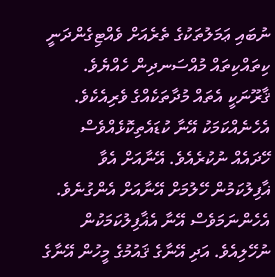ނުބައި ޢަމަލުތަކުގެ ތެރެއަށް ވެއްޓިގެންދަނީ ކިތައްކިތައް މުއްސަނދިން ހެއްޔެވެ. ޤާރޫނަކީ އެތައް މުދާތަކެއްގެ ވެރިއެކެވެ. އެހެނެއްކަމަކު އޭނާ ކުޑައެތިކޮޅެއްވެސް ހޭދައެއް ނުކުރެއެވެ. އޭނާއަށް އެވާ ޣާފިލުކަމުން ހޭލުމަށް އޭނާއަށް އެންގުނެވެ. އެހެންނަމަވެސް އޭނާ އެޣާފިލުކަމަކުން ނުހޭލިއެވެ. އަދި އޭނާގެ ޤައުމުގެ މީހުން އޭނާގެ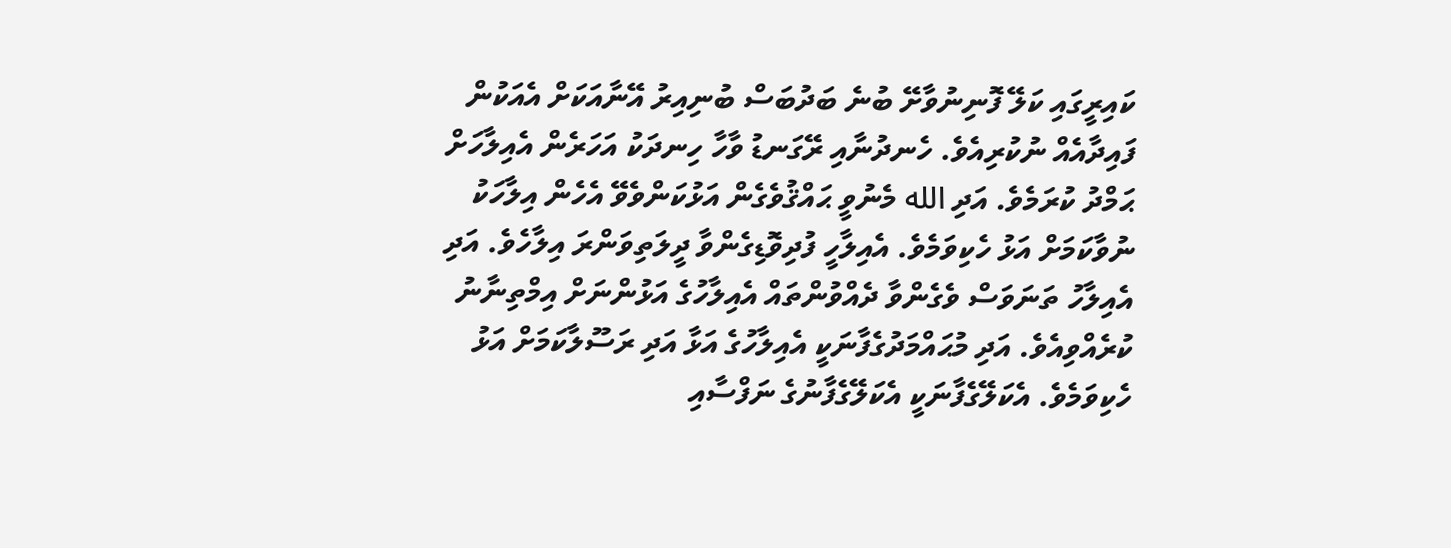ކައިރީގައި ކަލޭ ފޮނިނުވާށޭ ބުނެ ބަދުބަސް ބުނިއިރު އޭނާއަކަށް އެއަކުން ފައިދާއެއް ނުކުރިއެވެ. ހެނދުނާއި ރޭގަނޑު ވާހާ ހިނދަކު އަހަރެން އެއިލާހަށް ޙަމްދު ކުރަމެވެ. އަދި الله މެނުވީ ޙައްޤުވެގެން އަޅުކަންވެވޭ އެހެން އިލާހަކު ނުވާކަމަށް އަޅު ހެކިވަމެވެ. އެއިލާހީ ފުދިވޮޑިގެންވާ ދީލަތިވަންރަ އިލާހެވެ. އަދި އެއިލާހު ތަނަވަސް ވެގެންވާ ދެއްވުންތައް އެއިލާހުގެ އަޅުންނަށް އިމްތިނާނު ކުރެއްވިއެވެ. އަދި މުޙައްމަދުގެފާނަކީ އެއިލާހުގެ އަޅާ އަދި ރަސޫލާކަމަށް އަޅު ހެކިވަމެވެ. އެކަލޭގެފާނަކީ އެކަލޭގެފާނުގެ ނަފްސާއި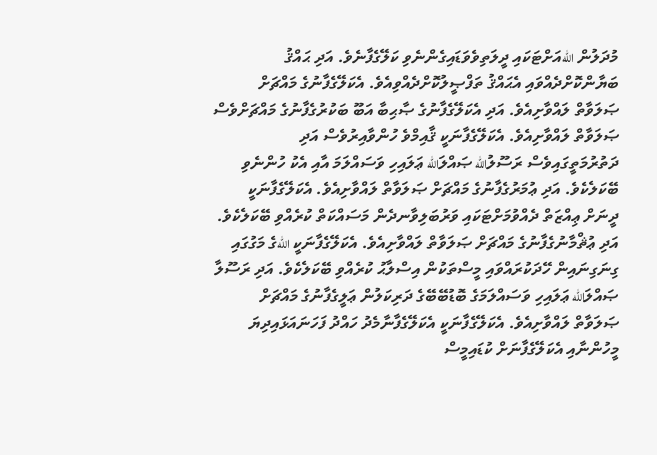މުދަލުން اللهއަށްޓަކައި ދީލަތިވެވަޑައިގެންނެވި ކަލޭގެފާނެވެ. އަދި ޙައްޤު ބަޔާންކޮށްދެއްވައި އެޙައްޤު ތަފްޞީލުކޮށްދެއްވިއެވެ. އެކަލޭގެފާނުގެ މައްޗަށް ޞަލަވާތް ލައްވާށިއެވެ. އަދި އެކަލޭގެފާނުގެ ޞާޙިބާ އަބޫ ބަކުރުގެފާނުގެ މައްޗަށްވެސް ޞަލަވާތް ލައްވާށިއެވެ. އެކަލޭގެފާނަކީ ޤާއިމްވެ ހުންވާއިރުވެސް އަދި ދަތުރުމަތީގައިވެސް ރަސޫލުالله ޞައްލަالله ޢަލައިހި ވަސައްލަމަ އާއި އެކު ހުންނެވި ބޭކަލެކެވެ. އަދި ޢުމަރުގެފާނުގެ މައްޗަށް ޞަލަވާތް ލައްވާށިއެވެ. އެކަލޭގެފާނަކީ ދީނަށް ޢިއްޒަތް ދެއްވުމަށްޓަކައި ވަރުބަލިވާނދެން މަސައްކަތް ކުރެއްވި ބޭކަލެކެވެ. އަދި ޢުޘްމާނުގެފާނުގެ މައްޗަށް ޞަލަވާތް ލައްވާށިއެވެ. އެކަލޭގެފާނަކީ اللهގެ މަގުގައި ގިނަގިނައިން ހޭދަކުރައްވައި މީސްތަކުން އިސްލާޙު ކުރެއްވި ބޭކަލެކެވެ. އަދި ރަސޫލާ ޞައްލަالله ޢަލައިހި ވަސައްލަމަގެ ބޮޑުބޭބޭގެ ދަރިކަލުން ޢަލީގެފާނުގެ މައްޗަށް ޞަލަވާތް ލައްވާށިއެވެ. އެކަލޭގެފާނަކީ އެކަލޭގެފާނާމެދު ހައްދު ފަހަނައަޅައިދިޔަ މީހުންނާއި އެކަލޭގެފާނަށް ކުޑައިމީސް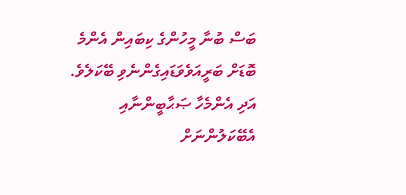ބަސް ބުނާ މީހުންގެ ކިބައިން އެންމެ ބޮޑަށް ބަރީއަވެވަޑައިގެންނެވި ބޭކަލެވެ. އަދި އެންމެހާ ޞަޙާބީންނާއި އެބޭކަލުންނަށް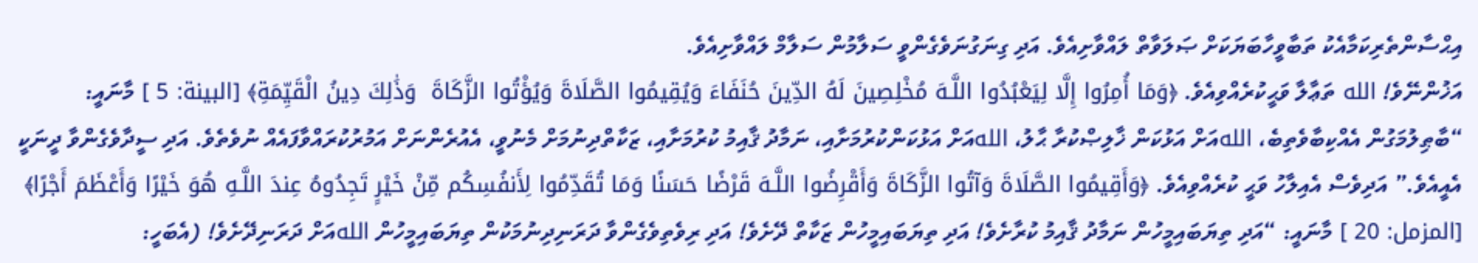އިޙްސާންތެރިކަމާއެކު ތަބާވީހާބަޔަކަށް ޞަލަވާތް ލައްވާށިއެވެ. އަދި ގިނަގުނަވެގެންވީ ސަލާމުން ސަލާމް ލައްވާށިއެވެ.
އަޚުންނޭވެ! الله ތަޢާލާ ވަޙީކުރެއްވިއެވެ. ﴿وَمَا أُمِرُوا إِلَّا لِيَعْبُدُوا اللَّـهَ مُخْلِصِينَ لَهُ الدِّينَ حُنَفَاءَ وَيُقِيمُوا الصَّلَاةَ وَيُؤْتُوا الزَّكَاةَ  وَذَٰلِكَ دِينُ الْقَيِّمَةِ﴾ [البينة: 5 ] މާނައީ: “ބާޠިލުމަގުން އެއްކިބާވެތިބެ، اللهއަށް އަޅުކަން ޚާލިޞްކުރާ ޙާލު، اللهއަށް އަޅުކަންކުރުމަށާއި، ނަމާދު ޤާއިމު ކުރުމަށާއި، ޒަކާތްދިނުމަށް މެނުވީ، އެއުރެންނަށް އަމުރުކުރައްވާފައެއް ނުވެތެވެ. އަދި ސީދާވެގެންވާ ދީނަކީ އެއީއެވެ.” އަދިވެސް އެއިލާހު ވަޙީ ކުރެއްވިއެވެ. ﴿وَأَقِيمُوا الصَّلَاةَ وَآتُوا الزَّكَاةَ وَأَقْرِضُوا اللَّـهَ قَرْضًا حَسَنًا وَمَا تُقَدِّمُوا لِأَنفُسِكُم مِّنْ خَيْرٍ تَجِدُوهُ عِندَ اللَّـهِ هُوَ خَيْرًا وَأَعْظَمَ أَجْرًا﴾ [المزمل: 20 ] މާނައީ: “އަދި ތިޔަބައިމީހުން ނަމާދު ޤާއިމު ކުރާށެވެ! އަދި ތިޔަބައިމީހުން ޒަކާތް ދޭށެވެ! އަދި ރިވެތިވެގެންވާ ދަރަނިދިނުމަކުން ތިޔަބައިމީހުން اللهއަށް ދަރަނިދޭށެވެ! (އެބަހީ: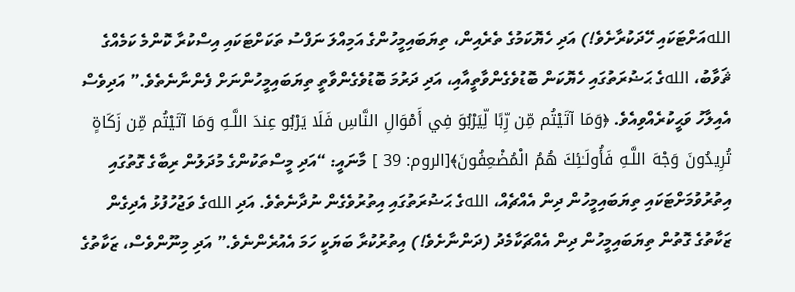اللهއަށްޓަކައި ހޭދަކުރާށެވެ!) އަދި ހެޔޮކަމުގެ ތެރެއިން، ތިޔަބައިމީހުންގެ އަމިއްލަ ނަފްސު ތަކަށްޓަކައި އިސްކުރާ ކޮންމެ ކަމެއްގެ ޘަވާބު، اللهގެ ޙަޟުރަތުގައި ހެޔޮކަން ބޮޑުވެގެންވާތީއާއި، އަދި ދަރުމަ ބޮޑުވެގެންވާތީ ތިޔަބައިމީހުންނަށް ފެންނާނެތެވެ.” އަދިވެސް އެއިލާހު ވަޙީކުރެއްވިއެވެ. ﴿وَمَا آتَيْتُم مِّن رِّبًا لِّيَرْبُوَ فِي أَمْوَالِ النَّاسِ فَلَا يَرْبُو عِندَ اللَّـهِ وَمَا آتَيْتُم مِّن زَكَاةٍ تُرِيدُونَ وَجْهَ اللَّـهِ فَأُولَـٰئِكَ هُمُ الْمُضْعِفُونَ﴾[الروم: 39 ] މާނައީ: “އަދި މީސްތަކުންގެ މުދަލުން ރިބާގެ ގޮތުގައި އިތުރުވުމަށްޓަކައި ތިޔަބައިމީހުން ދިން އެއްޗެއް، اللهގެ ޙަޟުރަތުގައި އިތުރުވެގެން ނުދާނެތެވެ. އަދި اللهގެ ވަޖުހުފުޅު އެދިގެން ޒަކާތުގެ ގޮތުން ތިޔަބައިމީހުން ދިން އެއްޗަކާމެދު (ދަންނާށެވެ!) އިތުރުކުރާ ބަޔަކީ ހަމަ އެއުރެންނެވެ.” އަދި މިނޫންވެސް، ޒަކާތުގެ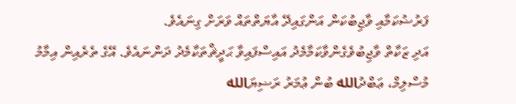ފަރުޟުކަމާއި ވާޖިބުކަން އަންގައިދޭ އާޔަތްތައް ވަރަށް ގިނައެވެ.
އަދި ޒަކާތް ވާޖިބުވެގެންވާކަމާމެދު އައިސްފައިވާ ޙަދީޘްތަކާމެދު ދަންނައެވެ. އޭގެ ތެރެއިން އިމާމު މުސްލިމް، ޢަބްދުالله ބުން ޢުމަރު ރަޟިޔަالله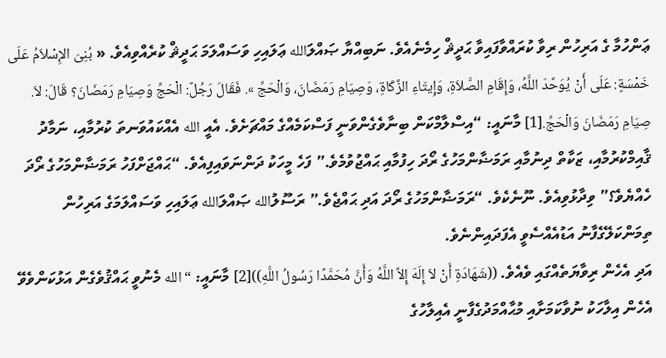ޢަންހުމާ ގެ އަރިހުން ރިވާ ކުރައްވާފައިވާ ޙަދީޘް ހިމެނެއެވެ. ނަބިއްޔާ ޞައްލަالله ޢަލައިހި ވަސައްލަމަ ޙަދީޘް ކުރެއްވިއެވެ. « بُنِىَ الإِسْلاَمُ عَلَى خَمْسَةٍ: عَلَى أَنْ يُوَحَّدَ اللَّهُ، وَإِقَامِ الصَّلاَةِ، وَإِيتَاءِ الزَّكَاةِ، وَصِيَامِ رَمَضَانَ، وَالْحَجِّ ». فَقَالَ رَجُلٌ: الْحَجِّ وَصِيَامِ رَمَضَانَ؟ قَالَ: لاَ. صِيَامِ رَمَضَانَ وَالْحَجِّ.[1] މާނައީ: “އިސްލާމްކަން ބިނާވެގެންވަނީ ފަސްކަމެއްގެ މައްޗަށެވެ. އެއީ الله އެއްކައުވަނތަ ކުރުމާއި، ނަމާދު ޤާއިމްކުރުމާއި، ޒަކާތް ދިނުމާއި ރަމަޟާންމަހުގެ ރޯދަ ހިފުމާއި ޙައްޖުވުމެވެ.” ފަހެ މީހަކު ދަންނަވައިފިއެވެ. “ޙައްޖަށްފަހު ރަމަޟާންމަހުގެ ރޯދަ ހެއްޔެވެ؟” ވިދާޅުވިއެވެ. ނޫނެކެވެ. “ރަމަޟާންމަހުގެ ރޯދަ އަދި ޙައްޖެވެ.” ރަސޫލުالله ޞައްލަالله ޢަލައިހި ވަސައްލަމަގެ އަރިހުން ތިމަންކަލޭގެފާނު އަޑުއެއްސެވީ އެފަދައިންނެވެ.
އަދި އެހެން ރިވާޔަތެއްގައި ވެއެވެ. ((شَهَادَةِ أَنْ لاَ إِلَهَ إِلاَّ اللَّهُ وَأَنَّ مُحَمَّدًا رَسُولُ اللَّهِ))[2] މާނައީ: “الله މެނުވީ ޙައްޤުވެގެން އަޅުކަންވެވޭ އެހެން އިލާހަކު ނުވާކަމަށާއި މުޙާއްމަދުގެފާނީ އެއިލާހުގެ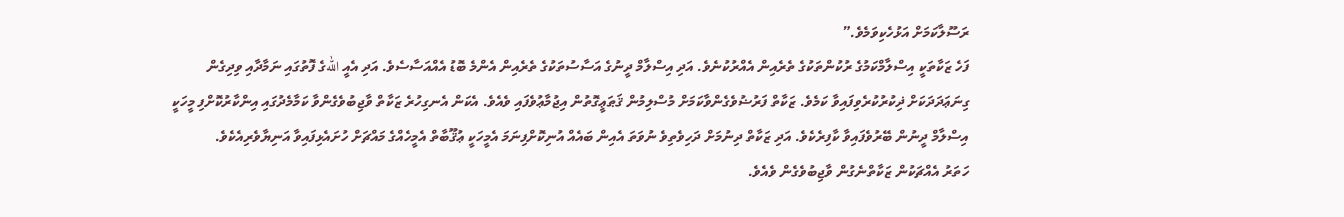ރަސޫލާކަމަށް އަޅުހެކިވަމެވެ.”
ފަހެ ޒަކާތަކީ އިސްލާމްކަމުގެ ރުކުންތަކުގެ ތެރެއިން އެއްރުކުނެވެ. އަދި އިސްލާމް ދީނުގެ އަސާސުތަކުގެ ތެރެއިން އެންމެ ބޮޑު އެއްއަސާސެވެ. އަދި އެއީ اللهގެ ފޮތުގައި ނަމާދާއި ވިދިގެން ގިނަޢަދަދަކަށް ޛިކުރުކުރެވިފައިވާ ކަމެވެ. ޒަކާތް ފަރުޟުވެގެންވާކަމަށް މުސްލިމުން ޤަޠަޢީގޮތުން އިޖުމާޢުވެފައި ވެއެވެ. އެކަން އެނގިހުރެ ޒަކާތް ވާޖިބުވެގެންވާ ކަމާމެދުގައި އިންކާރުކޮށްފި މީހަކީ އިސްލާމް ދީނުން ބޭރުވެފައިވާ ކާފިރެކެވެ. އަދި ޒަކާތް ދިނުމަށް ދަހިވެތިވެ ނުވަތަ އެއިން ބައެއް އުނިކޮށްފިނަމަ އެމީހަކީ ޢުޤޫބާތް އެމީހެއްގެ މައްޗަށް ހުށައެޅިފައިވާ އަނިޔާވެރިއެކެވެ.
ހަތަރު އެއްޗަކުން ޒަކާތްނެގުން ވާޖިބުވެގެން ވެއެވެ.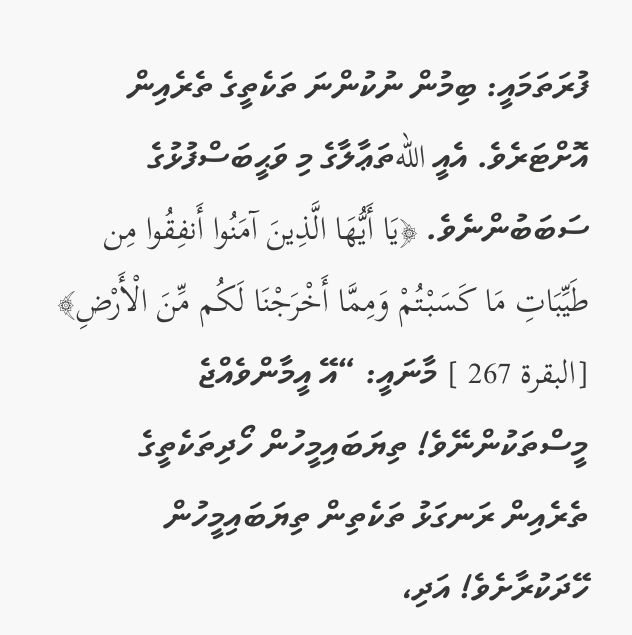ފުރަތަމައީ: ބިމުން ނުކުންނަ ތަކެތީގެ ތެރެއިން އޮށްޓަރެވެ. އެއީ اللهތަޢާލާގެ މި ވަޙީބަސްފުޅުގެ ސަބަބުންނެވެ. ﴿يَا أَيُّهَا الَّذِينَ آمَنُوا أَنفِقُوا مِن طَيِّبَاتِ مَا كَسَبْتُمْ وَمِمَّا أَخْرَجْنَا لَكُم مِّنَ الْأَرْضِ﴾ [البقرة 267 ] މާނައީ: “އޭ އީމާންވެއްޖެ މީސްތަކުންނޭވެ! ތިޔަބައިމީހުން ހޯދިތަކެތީގެ ތެރެއިން ރަނގަޅު ތަކެތިން ތިޔަބައިމީހުން ހޭދަކުރާށެވެ! އަދި،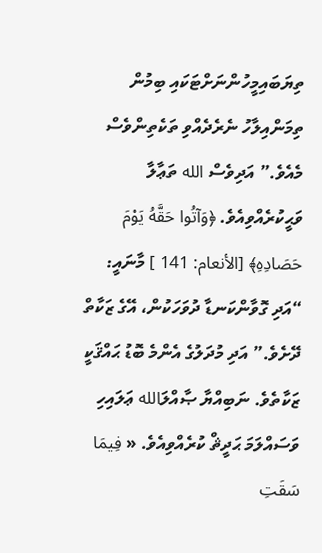ތިޔަބައިމީހުންނަށްޓަކައި ބިމުން ތިމަންއިލާހު ނެރެދެއްވި ތަކެތިންވެސް މެއެވެ.” އަދިވެސް الله ތަޢާލާ ވަޙީކުރެއްވިއެވެ. ﴿وَآتُوا حَقَّهُ يَوْمَ حَصَادِهِ﴾ [الأنعام: 141 ] މާނައީ: “އަދި ގޮވާންކަނޑާ ދުވަހަކުން، އޭގެ ޒަކާތް ދޭށެވެ.” އަދި މުދަލުގެ އެންމެ ބޮޑު ޙައްޤަކީ ޒަކާތެވެ. ނަބިއްޔާ ޞާއްލަالله ޢަލައިހި ވަސައްލަމަ ޙަދީޘް ކުރެއްވިއެވެ. « فِيمَا سَقَتِ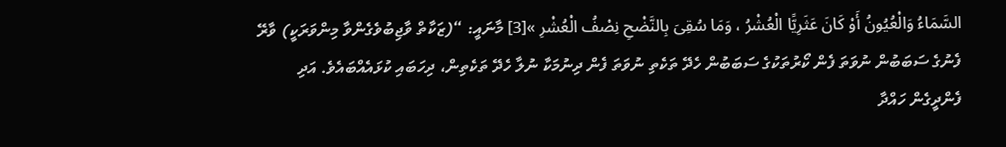السَّمَاءُ وَالْعُيُونُ أَوْ كَانَ عَثَرِيًّا الْعُشْرُ ، وَمَا سُقِىَ بِالنَّضْحِ نِصْفُ الْعُشْرِ »[3] މާނައީ: “(ޒަކާތް ވާޖިބުވެގެންވާ މިންވަރަކީ) ވާރޭ ފެނުގެ ސަބަބުން ނުވަތަ ފެން ކޯރުތަކުގެ ސަބަބުން ހެދޭ ތަކެތި ނުވަތަ ފެން ދިނުމަކާ ނުލާ ހެދޭ ތަކެތިން، ދިހަބައި ކުޅައެއްބައެވެ. އަދި ފެންދީގެން ހައްދާ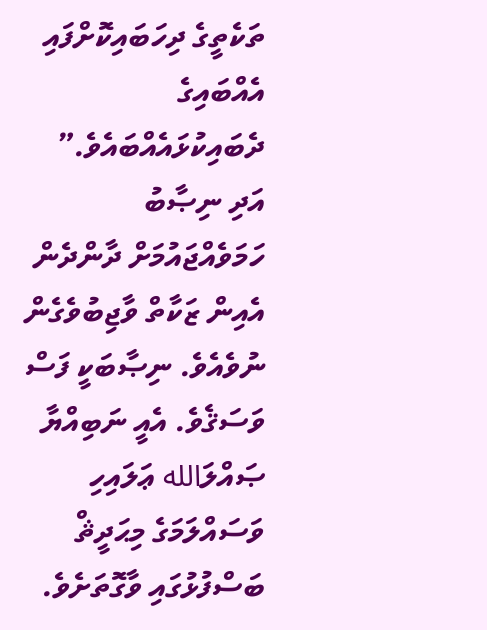ތަކެތީގެ ދިހަބައިކޮށްފައި އެއްބައިގެ ދެބައިކުޅައެއްބައެވެ.”
އަދި ނިޞާބު ހަމަވެއްޖައުމަށް ދާންދެން އެއިން ޒަކާތް ވާޖިބުވެގެން ނުވެއެވެ. ނިޞާބަކީ ފަސް ވަސަޤެވެ. އެއީ ނަބިއްޔާ ޞައްލަالله ޢަލައިހި ވަސައްލަމަގެ މިޙަދީޘް ބަސްފުޅުގައި ވާގޮތަށެވެ.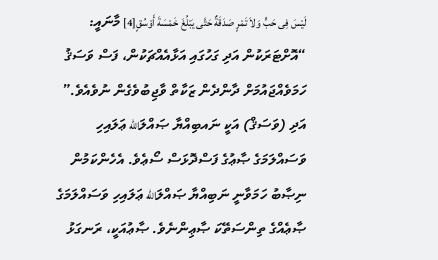لَيْسَ فِى حَبٍّ وَلاَ تَمْرٍ صَدَقَةٌ حَتَّى يَبْلُغَ خَمْسَةَ أَوْسُقٍ[4] މާނައީ: “އޮށްޓަރަކުން އަދި ގަހުގައި އަޅާއެއްޗަކުން، ފަސް ވަސަޤު ހަމަވެއްޖައުމަށް ދާންދެން ޒަކާތް ވާޖިބުވެގެން ނުވެއެވެ.” އަދި (ވަސަޤް) އަކީ ނައބިއްޔާ ޞައްލަالله ޢަލައިހި ވަސައްލަމަގެ ޞާޢުގެ ފަސްދޮޅަސް ސޯޢެވެ. އެހެންކަމުން ނިޞާބު ހަމަވާނީ ނަބިއްޔާ ޞައްލަالله ޢަލައިހި ވަސައްލަމަގެ ޞާޢެއްގެ ތިންސަތޭކަ ޞާޢިންނެވެ. ޞާޢުއަކީ، ރަނގަޅު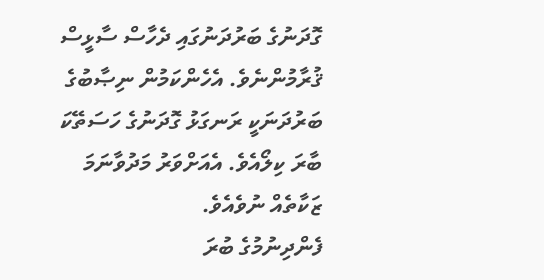ގޮދަނުގެ ބަރުދަނުގައި ދެހާސް ސާޅީސް ޤުރާމުންނެވެ. އެހެންކަމުން ނިޞާބުގެ ބަރުދަނަކީ ރަނގަޅު ގޮދަނުގެ ހަސަތޭކަ ބާރަ ކިލޯއެވެ. އެއަށްވަރު މަދުވާނަމަ ޒަކާތެއް ނުވެއެވެ.
ފެންދިނުމުގެ ބުރަ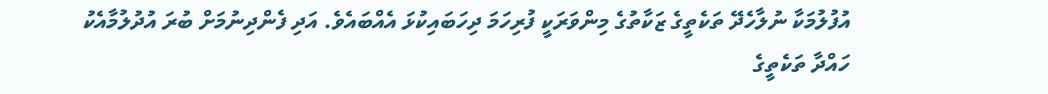އުފުލުމަކާ ނުލާހެދޭ ތަކެތީގެ ޒަކާތުގެ މިންވަރަކީ ފުރިހަމަ ދިހަބައިކުޅަ އެއްބައެވެ. އަދި ފެންދިނުމަށް ބުރަ އުދުލުމާއެކު ހައްދާ ތަކެތީގެ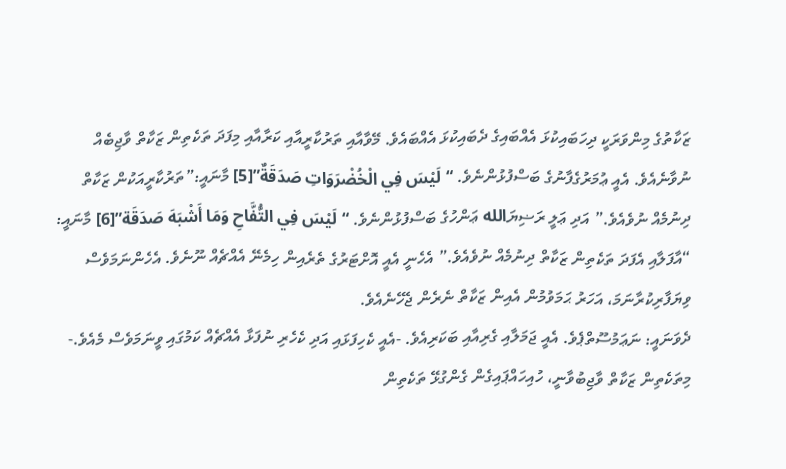ޒަކާތުގެ މިންވަރަކީ ދިހަބައިކުޅަ އެއްބައިގެ ދެބައިކުޅަ އެއްބައެވެ. މޭވާއާއި ތަރުކާރީއާއި ކަރާއާއި މިފަދަ ތަކެތިން ޒަކާތް ވާޖިބެއް ނުވާނެއެވެ. އެއީ ޢުމަރުގެފާނުގެ ބަސްފުޅުންނެވެ. “لَيْسَ فِي الْخُضْرَوَاتِ صَدَقَةٌ”[5] މާނައީ:”ތަރުކާރީއަކުން ޒަކާތް ދިނުމެއް ނުވެއެވެ.” އަދި ޢަލީ ރަޟިޔަالله ޢަންހުގެ ބަސްފުޅުންނެވެ. “لَيْسَ فِي التُّفَّاحِ وَمَا أَشْبَهَ صَدَقَة”[6] މާނައީ: “އާފަލާއި އެފަދަ ތަކެތިން ޒަކާތް ދިނުމެއް ނުވެއެވެ.” އެހެނީ އެއީ އޮށްޓަރުގެ ތެރެއިން ހިމެނޭ އެއްޗެއް ނޫނެވެ. އެހެންނަމަވެސް ވިޔަފާރިކުރާނަމަ، އަހަރު ޙަމަވުމުން އެއިން ޒަކާތް ނެރެން ޖެހޭނެއެވެ.
ދެވަނައީ: ނަޢަމުސޫތްޕެވެ. އެއީ ޖަމަލާއި ގެރިއާއި ބަކަރިއެވެ. -އެއީ ކެހިފަޅައި އަދި ކެހެރި ނުފަޅާ އެއްޗެއް ކަމުގައި ވީނަމަވެސް މެއެވެ.- މިތަކެތިން ޒަކާތް ވާޖިބުވާނީ، ހުއިހައްޕައިގެން ގެންގުޅޭ ތަކެތިން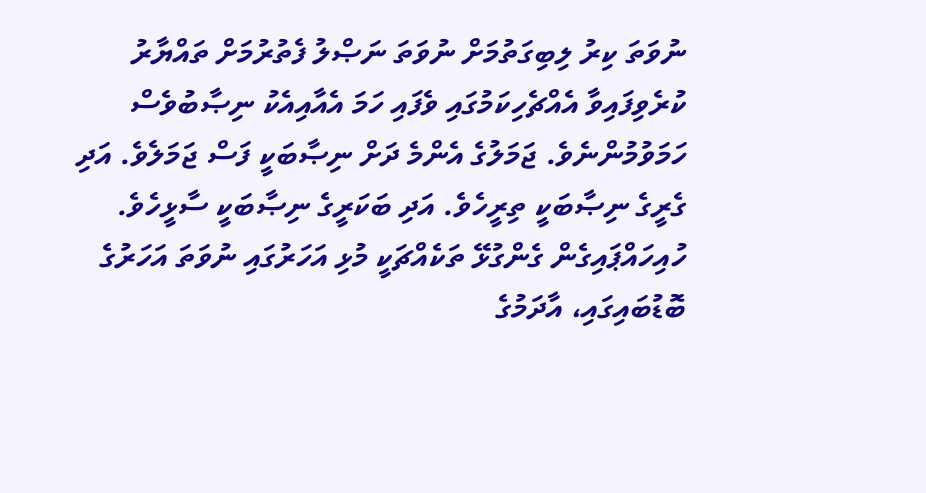ނުވަތަ ކިރު ލިބިގަތުމަށް ނުވަތަ ނަޞްލު ފެތުރުމަށް ތައްޔާރު ކުރެވިފައިވާ އެއްޗެހިކަމުގައި ވެފައި ހަމަ އެއާއިއެކު ނިޞާބުވެސް ހަމަވުމުންނެވެ. ޖަމަލުގެ އެންމެ ދަށް ނިޞާބަކީ ފަސް ޖަމަލެވެ. އަދި ގެރީގެ ނިޞާބަކީ ތިރީހެވެ. އަދި ބަކަރީގެ ނިޞާބަކީ ސާޅީހެވެ.
ހުއިހައްޕައިގެން ގެންގުޅޭ ތަކެއްޗަކީ މުޅި އަހަރުގައި ނުވަތަ އަހަރުގެ ބޮޑުބައިގައި، އާދަމުގެ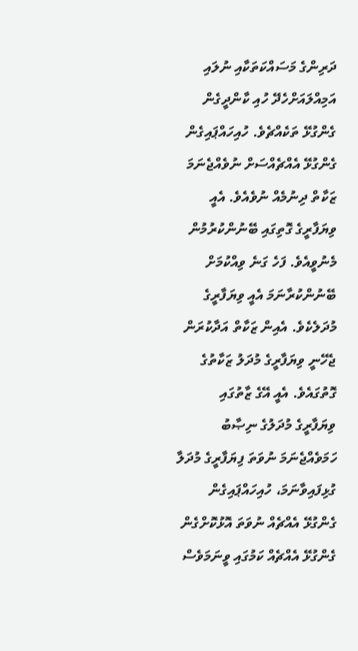ދަރިންގެ މަސައްކަތަކާއި ނުލައި އަމިއްލައަށްހެދޭ ހުއި ކާންދީގެން ގެންގުޅޭ ތަކެއްޗެވެ. ހުއިހައްޕައިގެން ގެންގުޅޭ އެއްޗެއްސަށް ނުވެއްޖެނަމަ ޒަކާތް ދިނުމެއް ނުވެއެވެ. އެއީ ވިޔަފާރީގެ ގޮތިގައި ބޭނުންކުރުމުން މެނުވީއެވެ. ފަހެ ގަނެ ވިއްކުމަށް ބޭނުންކުރާނަމަ އެއީ ވިޔަފާރީގެ މުދަލެކެވެ. އެއިން ޒަކާތް އަދާކުރަން ޖެހޭނީ ވިޔަފާރީގެ މުދަލު ޒަކާތުގެ ގޮތުގައެވެ. އެއީ އޭގެ ޒާތުގައި ވިޔަފާރީގެ މުދަލުގެ ނިޞާބު ހަމަވެއްޖެނަމަ ނުވަތަ ފިޔަފާރީގެ މުދަލާ ގުޅިފައިވާނަމަ، ހުއިހައްޕައިގެން ގެންގުޅޭ އެއްޗެއް ނުވަތަ އޮޅުކޮށްގެން ގެންގުޅޭ އެއްޗެއް ކަމުގައި ވީނަމަވެސް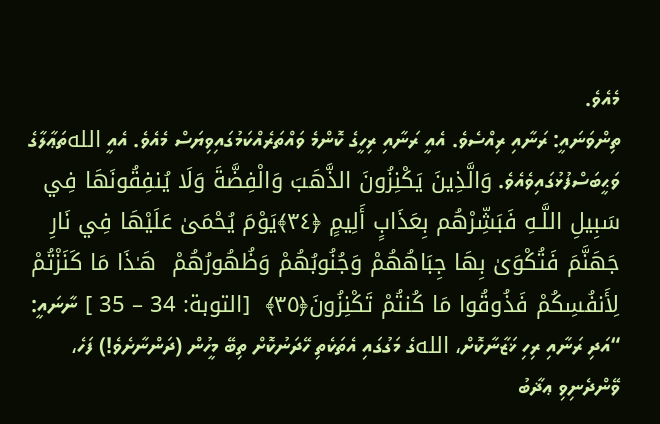މެއެވެ.
ތިންވަނައީ: ރަނާއި ރިއްސެވެ. އެއީ ރަނާއި ރިހީގެ ކޮންމެ ވައްތަރެއްކަމުގައިވިޔަސް މެއެވެ. އެއީ اللهތަޢާލާގެ ވަޙީބަސްފުޅުގައިވެއެވެ. وَالَّذِينَ يَكْنِزُونَ الذَّهَبَ وَالْفِضَّةَ وَلَا يُنفِقُونَهَا فِي سَبِيلِ اللَّـهِ فَبَشِّرْهُم بِعَذَابٍ أَلِيمٍ ﴿٣٤﴾يَوْمَ يُحْمَىٰ عَلَيْهَا فِي نَارِ جَهَنَّمَ فَتُكْوَىٰ بِهَا جِبَاهُهُمْ وَجُنُوبُهُمْ وَظُهُورُهُمْ  هَـٰذَا مَا كَنَزْتُمْ لِأَنفُسِكُمْ فَذُوقُوا مَا كُنتُمْ تَكْنِزُونَ﴿٣٥﴾  [التوبة: 34 – 35 ] ނާނައީ: “އަދި ރަނާއި ރިހި ޚަޒާނާކޮށް، اللهގެ މަގުގައި އެތަކެތި ހޭދަނުކޮށް ތިބޭ މީހުން (ދަންނާށެވެ!) ފަހެ، ވޭންދެނިވި ޢޛާބު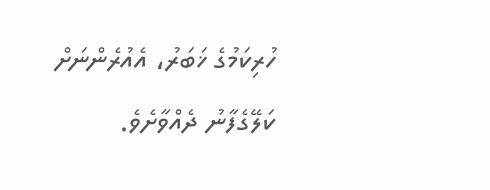ހުރިކަމުގެ ޚަބަރު، އެއުރެންނަށް ކަލޭގެފާނު ދެއްވާށެވެ.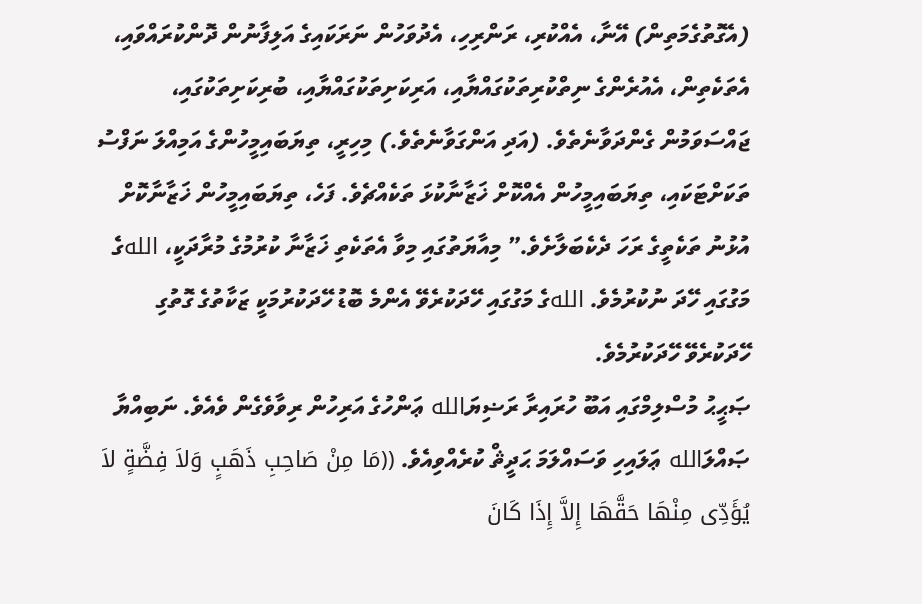(އެގޮތުގެމަތިން) އޭނާ، އެއްކުރި، ރަންރިހި، އެދުވަހުން ނަރަކައިގެ އަލިފާނުން ދޮންކުރައްވައި، އެތަކެތިން، އެއުރެންގެ ނިތްކުރިތަކުގައްޔާއި، އަރިކަށިތަކުގައްޔާއި، ބުރިކަށިތަކުގައި، ޖައްސަވަމުން ގެންދަވާނެތެވެ. (އަދި އަންގަވާނެތެވެ.) މިހިރީ، ތިޔަބައިމީހުންގެ އަމިއްލަ ނަފްސު ތަކަށްޓަކައި، ތިޔަބައިމީހުން އެއްކޮށް ޚަޒާނާކުޅަ ތަކެއްޗެވެ. ފަހެ، ތިޔަބައިމީހުން ޚަޒާނާކޮށް އުޅުނު ތަކެތީގެ ރަހަ ދެކެބަލާށެވެ.” މިއާޔަތުގައި މިވާ އެތަކެތި ޚަޒާނާ ކުރުމުގެ މުރާދަކީ، اللهގެ މަގުގައި ހޭދަ ނުކުރުމެވެ. اللهގެ މަގުގައި ހޭދަކުރެވޭ އެންމެ ބޮޑު ހޭދަކުރުމަކީ ޒަކާތުގެ ގޮތުގި ހޭދަކުރެވޭ ހޭދަކުރުމެވެ.
ޞަޙީޙު މުސްލިމްގައި އަބޫ ހުރައިރާ ރަޟިޔަالله ޢަންހުގެ އަރިހުން ރިވާވެގެން ވެއެވެ. ނަބިއްޔާ ޞައްލަالله ޢަލައިހި ވަސައްލަމަ ޙަދީޘް ކުރެއްވިއެވެ. ((مَا مِنْ صَاحِبِ ذَهَبٍ وَلاَ فِضَّةٍ لاَ يُؤَدِّى مِنْهَا حَقَّهَا إِلاَّ إِذَا كَانَ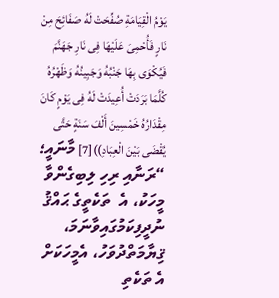يَوْمُ الْقِيَامَةِ صُفِّحَتْ لَهُ صَفَائِحَ مِنْ نَارٍ فَأُحْمِىَ عَلَيْهَا فِى نَارِ جَهَنَّمَ فَيُكْوَى بِهَا جَنْبُهُ وَجَبِينُهُ وَظَهْرُهُ كُلَّمَا بَرَدَتْ أُعِيدَتْ لَهُ فِى يَوْمٍ كَانَ مِقْدَارُهُ خَمْسِينَ أَلْفَ سَنَةٍ حَتَّى يُقْضَى بَيْنَ الْعِبَادِ))[7] މާނައީ؛ “ރަނާއި ރިހި ލިބިގެންވާ މީހަކު، އެ  ތަކެތީގެ ޙައްޤު ނުދީފިކަމުގައިވާނަމަ، ޤިޔާމަތްދުވަހު، އެމީހަކަށް އެ ތަކެތި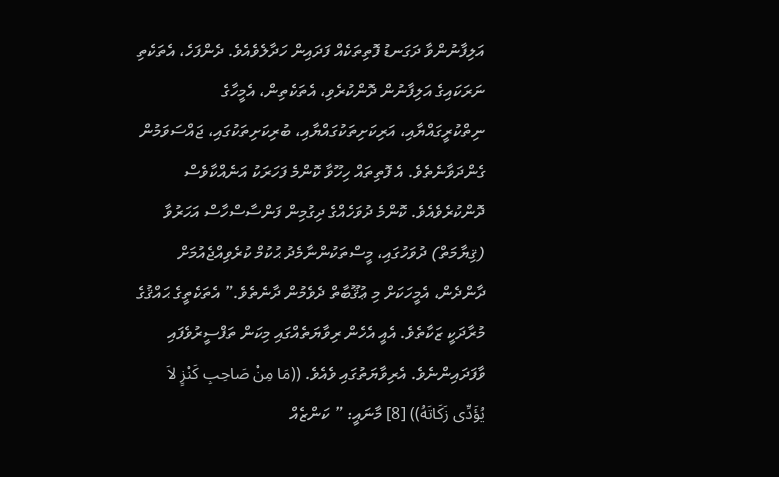އަލިފާނުންވާ ދަގަނޑު ފޮތިތަކެއް ފަދައިން ހަދާލެވެއެވެ. ދެންފަހެ، އެތަކެތި ނަރަކައިގެ އަލިފާނުން ދޮންކުރެވި، އެތަކެތިން، އެމީހާގެ ނިތްކުރީގައްޔާއި، އަރިކަށިތަކުގައްޔާއި، ބުރިކަށިތަކުގައި، ޖައްސަވަމުން ގެންދަވާނެތެވެ. އެ ފޮތިތައް ހިހޫވާ ކޮންމެ ފަހަރަކު އަނެއްކާވެސް ދޮންކުރެވެއެވެ. ކޮންމެ ދުވަހެއްގެ ދިގުމިން ފަންސާސްހާސް އަހަރުވާ (ޤިޔާމަތް) ދުވަހުގައި، މީސްތަކުންނާމެދު ޙުކުމް ކުރެވިއްޖެއުމަށް ދާންދެން، އެމީހަކަށް މި ޢުޤޫބާތް ދެވެމުން ދާނެތެވެ.” އެތަކެތީގެ ޙައްޤުގެ މުރާދަކީ ޒަކާތެވެ. އެއީ އެހެން ރިވާޔަތެއްގައި މިކަން ތަފްސީރުވެފައި ވާފަދައިންނެވެ. އެރިވާޔަތުގައި ވެއެވެ. ((مَا مِنْ صَاحِبِ كَنْزٍ لاَ يُؤَدِّى زَكَاتَهُ)) [8] މާނައީ: ” ކަންޒެއް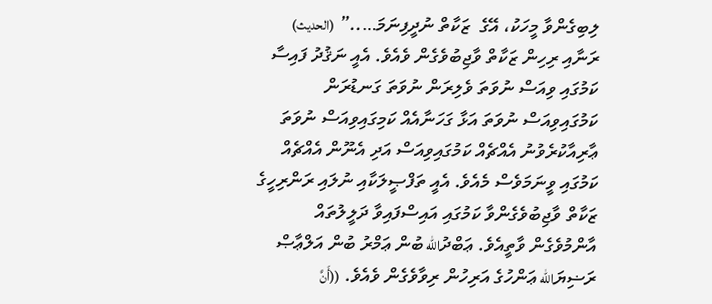ލިބިގެންވާ މީހަކު، އޭގެ  ޒަކާތް ނުދީފިނަމަ…..” (الحديث)
ރަނާއި ރިހިން ޒަކާތް ވާޖިބުވެގެން ވެއެވެ. އެއީ ނަޤުދު ފައިސާ ކަމުގައި ވިއަސް ނުވަތަ ވެލިރަން ނުވަތަ ގަނޑުރަން ކަމުގައިވިއަސް ނުވަތަ އަޅާ ގަހަނާއެއް ކަމިގައިވިއަސް ނުވަތަ ޢާރިއާކުރެވުނު އެއްޗެއް ކަމުގައިވިއަސް އަދި އެނޫން އެއްޗެއް ކަމުގައި ވީނަމަވެސް މެއެވެ. އެއީ ތަފްޞީލަކާއި ނުލައި ރަންރިހީގެ ޒަކާތް ވާޖިބުވެގެންވާ ކަމުގައި އައިސްފައިވާ ދަލީލުތައް އާންމުވެގެން ވާތީއެވެ. ޢަބްދުالله ބުން ޢަމްރު ބުން އަލްޢާޞް ރަޟިޔަالله ޢަންހުގެ އަރިހުން ރިވާވެގެން ވެއެވެ. ((أَنَّ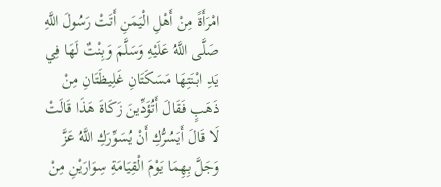امْرَأَةً مِنْ أَهْلِ الْيَمَنِ أَتَتْ رَسُولَ اللَّهِ صَلَّى اللَّهُ عَلَيْهِ وَسَلَّمَ وَبِنْتٌ لَهَا فِي يَدِ ابْنَتِهَا مَسَكَتَانِ غَلِيظَتَانِ مِنْ ذَهَبٍ فَقَالَ أَتُؤَدِّينَ زَكَاةَ هَذَا قَالَتْ لَا قَالَ أَيَسُرُّكِ أَنْ يُسَوِّرَكِ اللَّهُ عَزَّ وَجَلَّ بِهِمَا يَوْمَ الْقِيَامَةِ سِوَارَيْنِ مِنْ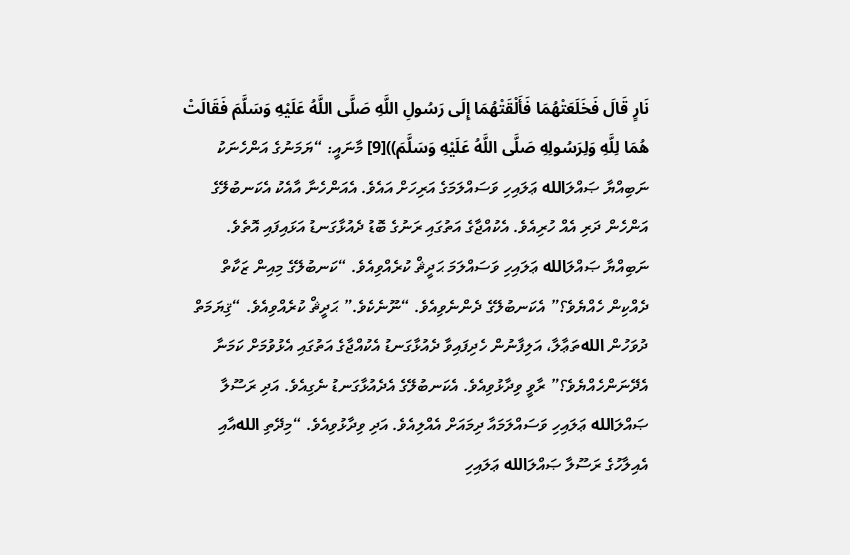نَارٍ قَالَ فَخَلَعَتْهُمَا فَأَلْقَتْهُمَا إِلَى رَسُولِ اللَّهِ صَلَّى اللَّهُ عَلَيْهِ وَسَلَّمَ فَقَالَتْ هُمَا لِلَّهِ وَلِرَسُولِهِ صَلَّى اللَّهُ عَلَيْهِ وَسَلَّمَ))[9] މާނައީ: “ޔަމަނުގެ އަންހެނަކު ނަބިއްޔާ ޞައްލަالله ޢަލައިހި ވަސައްލަމަގެ އަރިހަށް އައެވެ. އެއަންހެނާ އާއެކު އެކަނބުލޭގެ އަންހެން ދަރި އެއް ހުރިއެވެ. އެކުއްޖާގެ އަތުގައި ރަނުގެ ބޮޑު ދެއުޅާގަނޑު އަޅައިފައި އޮތެވެ. ނަބިއްޔާ ޞައްލަالله ޢަލައިހި ވަސައްލަމަ ޙަދީޘް ކުރެއްވިއެވެ. “ކަނބުލޭގެ މިއިން ޒަކާތް ދެއްކިން ހެއްޔެވެ؟” އެކަނބުލޭގެ ދެންނެވިއެވެ. “ނޫނެކެވެ.” ޙަދީޘް ކުރެއްވިއެވެ. “ޤިޔަމަތް ދުވަހުން اللهތަޢާލާ، އަލިފާނުން ހެދިފައިވާ ދެއުޅާގަނޑު އެކުއްޖާގެ އަތުގައި އެޅުވުމަށް ކަމަނާ އެދޭނަންހެއްޔެވެ؟” ރާވީ ވިދާޅުވިއެވެ. އެކަނބުލޭގެ އެދެއުޅާގަނޑު ނެގިއެވެ. އަދި ރަސޫލާ ޞައްލަالله ޢަލައިހި ވަސައްލަމައާ ދިމައަށް އެއްލިއެވެ. އަދި ވިދާޅުވިއެވެ. “މިދޭތި اللهއާއި އެއިލާހުގެ ރަސޫލާ ޞައްލަالله ޢަލައިހި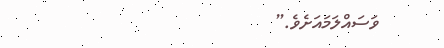ވަސައްލަމައަށެވެ.”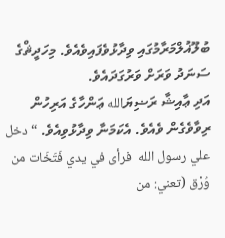ބުލޫޣުލްމަރާމުގައި ވިދާޅުވެފައިވެއެވެ. މިހަދީޘްގެ ސަނަދު ވަރަށް ވަރުގަދައެވެ.
އަދި ޢާއިޝާ ރަޟިޔަالله ޢަންހާގެ އަރިހުން ރިވާވެގެން ވެއެވެ. އެކަމަނާ ވިދާޅުވިއެވެ. “دخل علي رسول الله  فرأى في يدي فَتَخَات من وُرْق (تعني: من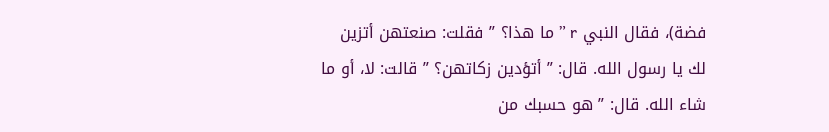فضة)، فقال النبي r ” ما هذا؟ ” فقلت: صنعتهن أتزين لك يا رسول الله. قال: ” أتؤدين زكاتهن؟ ” قالت: لا، أو ما شاء الله. قال: ” هو حسبك من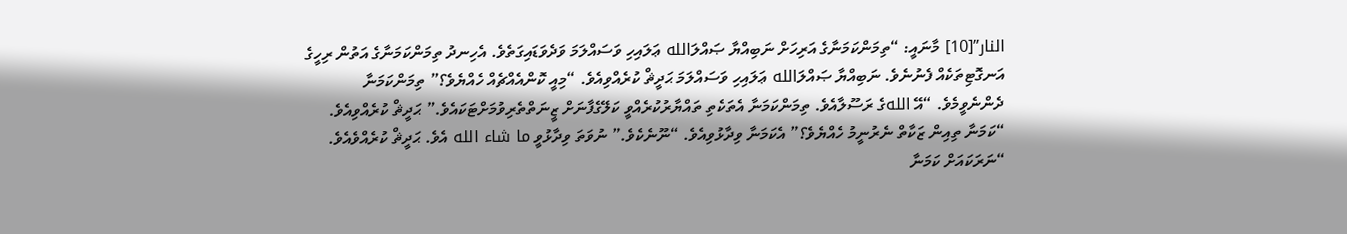النار”[10] މާނައީ: “ތިމަންކަމަނާގެ އަރިހަށް ނަބިއްޔާ ޞައްލަالله ޢަލައިހި ވަސައްލަމަ ވަދެވަޑައިގަތެވެ. އެހިނދު ތިމަންކަމަނާގެ އަތުން ރިހީގެ އަނގޮޓިތަކެއް ފެނުނެވެ. ނަބިއްޔާ ޞައްލަالله ޢަލައިހި ވަސައްލަމަ ޙަދީޘް ކުރެއްވިއެވެ. “މިއީ ކޮންއެއްޗެއް ހެއްޔެވެ؟” ތިމަންކަމަނާ ދެންނެވީމެވެ. “އޭ اللهގެ ރަސޫލާއެވެ. ތިމަންކަމަނާ އެތަކެތި ތައްޔާރުކުރެއްވީ ކަލޭގެފާނަށް ޒީނަތްތެރިވުމަށްޓަކައެވެ.” ޙަދީޘް ކުރެއްވިއެވެ. “ކަމަނާ ތިއިން ޒަކާތް ނެރުނީމު ހެއްޔެވެ؟” އެކަމަނާ ވިދާޅުވިއެވެ. “ނޫނެކެވެ.” ނުވަތަ ވިދާޅުވީ ما شاء الله އެވެ. ޙަދީޘް ކުރެއްވެއެވެ. “ނަރަކައަށް ކަމަނާ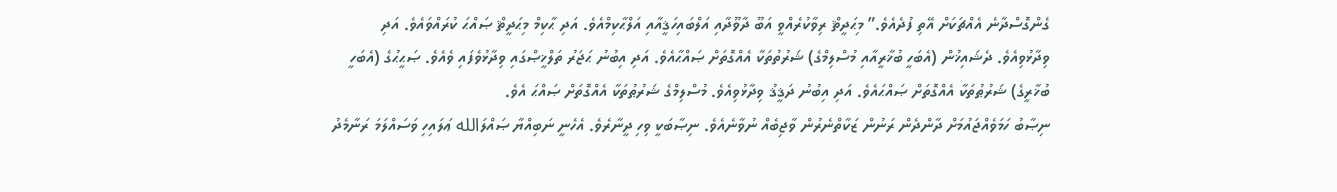ގެންގޮސްދާނެ އެއްޗަކަށް އޭތި ފުދެއެވެ.” މިޙަދީޘް ރިވާކުރެއްވީ އަބޫ ދާވޫދާއި އަލްބައިހަޤީއާއި އަލްޙާކިމްއެވެ. އަދި ޙާކިމް މިޙަދީޘް ޞައްޙަ ކުރައްވައެވެ. އަދި ވިދާޅުވިއެވެ. ދެޝައިޚުން (އެބަހީ ބުޚާރީއާއި މުސްލިމްގެ) ޝަރުތުތަކާ އެއްގޮތަށް ޞައްޙާއެވެ. އަދި އިބުނު ޙަޖަރު ތަލްޚީޞްގައި ވިދާޅުވެފައި ވެއެވެ. ޞަޙީޙުގެ (އެބަހީ ބުޚާރީގެ) ޝަރުޠުތަކާ އެއްގޮތަށް ޞައްޙައެވެ. އަދި އިބުނު ދަޤީޤު ވިދާޅުވިއެވެ. މުސްލިމްގެ ޝަރުޠުތަކާ އެއްގޮތަށް ޞައްޙަ އެވެ.
ނިޞާބު ހަމަވެއްޖައުމަށް ދާންދެން ރަނުން ޒަކާތްނެރުން ވާޖިބެއް ނުވާނެއެވެ. ނިޞާބަކީ ވިހި ދީނާރެވެ. އެހެނީ ނަބިއްޔާ ޞައްލަالله ޢަލައިހި ވަސައްލަމަ ރަނާމެދު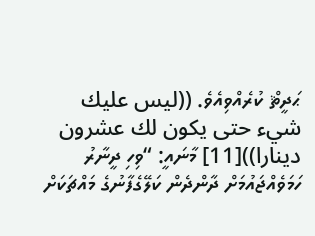ޙަދީޘް ކުރެއްވިއެވެ. ((ليس عليك شيء حتى يكون لك عشرون دينارا))[11] މާނައީ: “ވިހި ދީނާރު ހަމަވެއްޖައުމަށް ދާންދެން ކަލޭގެފާނުގެ މައްޗަކަށް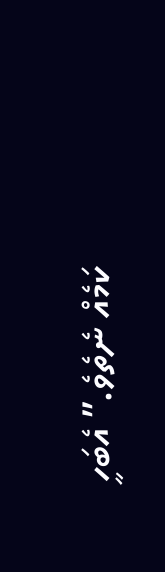ކަމެއް ނެތެވެ.” އެބަހީ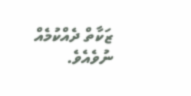ޒަކާތް ދެއްކުމެއް ނުވެއެވެ.